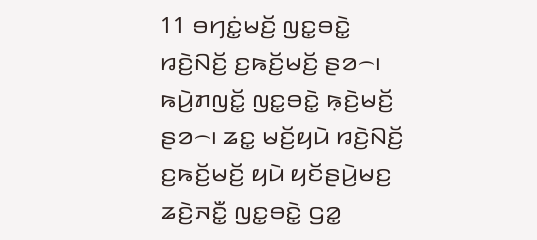11 ꤋꤚꤢꤦ꤭ꤗꤢꤩ꤬ ꤜꤢ꤭ꤋꤢꤧ꤭ ꤙꤢꤧ꤬ꤡꤢꤩ꤬ ꤢ꤬ꤒꤢꤩ꤬ꤗꤢꤩ꤬ ꤔꤤ꤮꤯ ꤒꤣꤧ꤬ꤊꤜꤢꤩ꤭ ꤜꤢ꤭ꤋꤢꤧ꤭ ꤒ꤫ꤢꤧ꤬ꤗꤢꤩ꤬ ꤔꤤ꤮꤯ ꤘꤢ꤭ ꤗꤢꤩ꤬ꤟꤣꤧ ꤙꤢꤧ꤬ꤡꤢꤩ꤬ ꤢ꤬ꤒꤢꤩ꤬ꤗꤢꤩ꤬ ꤟꤣꤧ ꤟꤢꤩꤔꤣꤧ꤬ꤗꤢ꤬ ꤘꤢꤧ꤬ꤏꤢꤪ꤭ ꤜꤢ꤭ꤋꤢꤧ꤭ ꤞꤤ꤭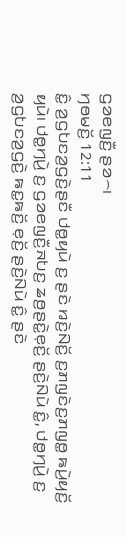ꤞꤤꤕꤜꤢꤪ꤬ ꤔꤤ꤮꤯
ꤚꤥꤗꤢꤩ꤬ 12:11
ꤢꤨ꤭ ꤤ꤬ꤞꤝꤢꤤ꤬ꤞꤢꤧ꤬ꤔꤢꤪ ꤓꤥ꤭ꤟꤣꤧ ꤢ꤬ ꤔꤢꤧ ꤙꤢꤧ꤬ꤡꤢꤩ꤬ ꤢ꤬ꤊꤜꤢꤧꤢ꤬ꤊꤜꤥ꤭ ꤒꤣꤧ꤬ꤟꤢꤩ꤬ ꤟꤣꤧ꤯ ꤓꤥ꤭ꤚꤣꤧ꤬ ꤢ꤬ ꤞꤤꤕꤜꤢꤪ꤬ꤏꤝꤢ꤬ ꤘꤥ꤬ꤔꤢꤧ꤭ꤕ꤫ꤢꤩ꤬ ꤔꤢꤧ꤬ꤡꤣꤧ ꤢꤨ꤭, ꤓꤥ꤭ꤚꤣꤧ꤬ ꤢ꤬ ꤤ꤬ꤞꤝꤢꤤ꤬ꤞꤢꤧ꤬ ꤒꤢ꤭ꤒꤢꤩ꤬ ꤕ꤫ꤢꤩ꤬ ꤔꤢꤧ꤬ꤡꤣꤧ ꤢꤨ꤭ ꤔꤢꤧ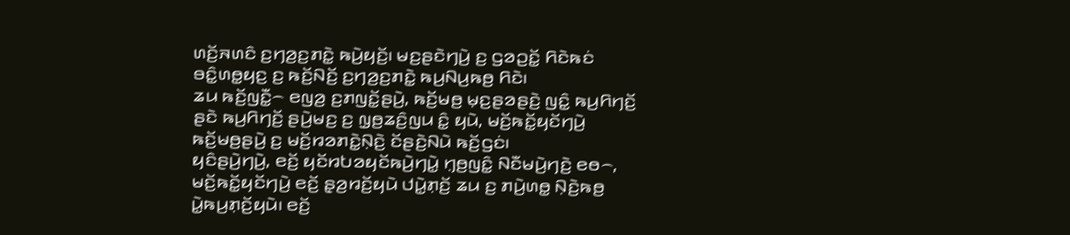ꤛꤢꤩ꤬ꤏꤛꤢꤨ ꤢ꤬ꤚꤤ꤬ꤢ꤬ꤊꤢꤧ꤭ ꤒꤣꤧ꤬ꤟꤢꤩ꤬꤯ ꤗꤢ꤬ꤔꤢꤧꤚꤣꤧ꤬ ꤢ꤬ ꤞꤤꤑꤢꤩ꤭ ꤖꤢꤧꤒꤢꤦ ꤋꤢꤨ꤭ꤛꤥ꤭ꤟꤢ꤬ ꤢ꤬ ꤒꤢꤩ꤬ꤡꤢꤩ꤬ ꤢ꤬ꤚꤤ꤬ꤢ꤬ꤊꤢꤧ꤭ ꤒꤣ꤬ꤡꤣ꤬ꤒꤥ꤬ ꤖꤢꤧ꤯
ꤘꤣ ꤒꤢꤩ꤬ꤜꤢꤪ꤭꤮ ꤕꤜꤤ꤬ ꤢ꤬ꤊꤜꤢꤩ꤭ꤔꤣꤧ꤬, ꤒꤢꤩ꤬ꤗꤥ꤬ ꤗ꤫ꤢ꤬ꤔꤤꤔꤢꤧ꤬ ꤜꤢꤨ꤭ ꤒꤣ꤬ꤖꤚꤢꤩ꤬ ꤔꤢꤧ ꤒꤣ꤬ꤖꤚꤢꤩ꤬ ꤔꤣꤧ꤬ꤗꤢ꤬ ꤢ꤬ ꤜ꤫ꤥ꤬ꤘꤢꤨ꤬ꤜꤣ ꤢꤨ꤭ ꤟꤣꤧ, ꤗꤢꤩ꤬ꤒꤢꤩ꤭ꤟꤢꤩꤚꤣꤧ꤬ ꤒꤢꤩ꤬ꤗꤥ꤬ꤔꤣꤧ꤬ ꤢ꤬ ꤗꤢꤩ꤬ꤙꤤꤊꤢꤧ꤭ꤡ꤫ꤢꤧ꤬ ꤢꤩꤔꤢꤧ꤬ꤡꤣꤧ ꤒꤢꤩ꤬ꤞꤢꤦ꤯
ꤟꤢꤨꤔꤣꤧ꤬ꤚꤣꤧ꤬, ꤕꤢꤩ꤬ ꤟꤢꤩꤙꤝꤤꤟꤢꤩꤒꤣꤧ꤬ꤚꤣꤧ꤭ ꤚ꤫ꤥ꤬ꤜꤢꤨ꤭ ꤡꤢꤪꤗꤣꤧ꤬ꤚꤢꤧ꤬ ꤕꤥ꤮, ꤗꤢꤩ꤬ꤒꤢꤩ꤭ꤟꤢꤩꤚꤣꤧ꤬ ꤕꤢꤩ꤬ ꤔ꤫ꤤ꤬ꤙꤢꤩ꤬ꤟꤣꤧ ꤓꤣꤧ꤭ꤊ꤫ꤢꤩ꤬ ꤘꤣ ꤢ꤬ ꤊꤣꤧ꤬ꤛꤥ꤭ ꤡ꤫ꤢꤧ꤬ꤒꤥ꤬ ꤣꤧ꤭ꤒꤣ꤬ꤊ꤫ꤢꤩ꤬ꤟꤣꤧ꤯ ꤕꤢꤩ꤬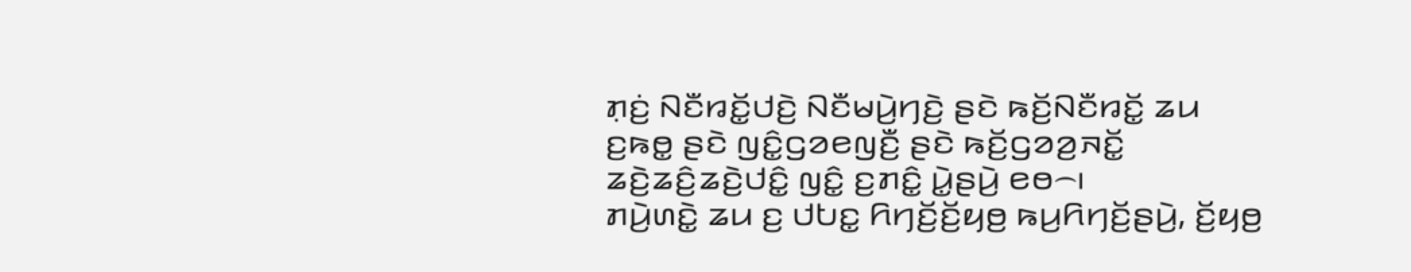ꤊ꤫ꤢꤦ꤬ ꤡꤢꤪꤙꤢꤩ꤭ꤓꤢꤧ꤬ ꤡꤢꤪꤗꤣꤧ꤬ꤚꤢꤧ꤬ ꤔꤢꤧ ꤒꤢꤩ꤬ꤡꤢꤪꤙꤢꤩ꤭ ꤘꤣ ꤢ꤬ꤒꤥ꤭ ꤔꤢꤧ ꤜꤢꤨ꤭ꤞꤤꤕꤜꤢꤪ꤬ ꤔꤢꤧ ꤒꤢꤩ꤬ꤞꤤꤤ꤬ꤏꤢꤩ꤭ ꤘꤢꤧ꤬ꤘꤢꤨ꤬ꤘꤢꤧ꤬ꤓꤢꤨ꤭ ꤜꤢꤨ꤭ ꤢ꤬ꤊꤢꤨ꤭ ꤣꤧ꤭ꤔꤣꤧ꤬ ꤕꤥ꤮꤯
ꤊꤣꤧ꤬ꤛꤢꤧ꤭ ꤘꤣ ꤢ꤬ ꤓꤝꤢ꤭ ꤖꤚꤢꤩ꤬ꤢꤩ꤬ꤟꤥ꤬ ꤒꤣ꤬ꤖꤚꤢꤩ꤬ꤔꤣꤧ꤬, ꤢꤩ꤬ꤟꤥ꤬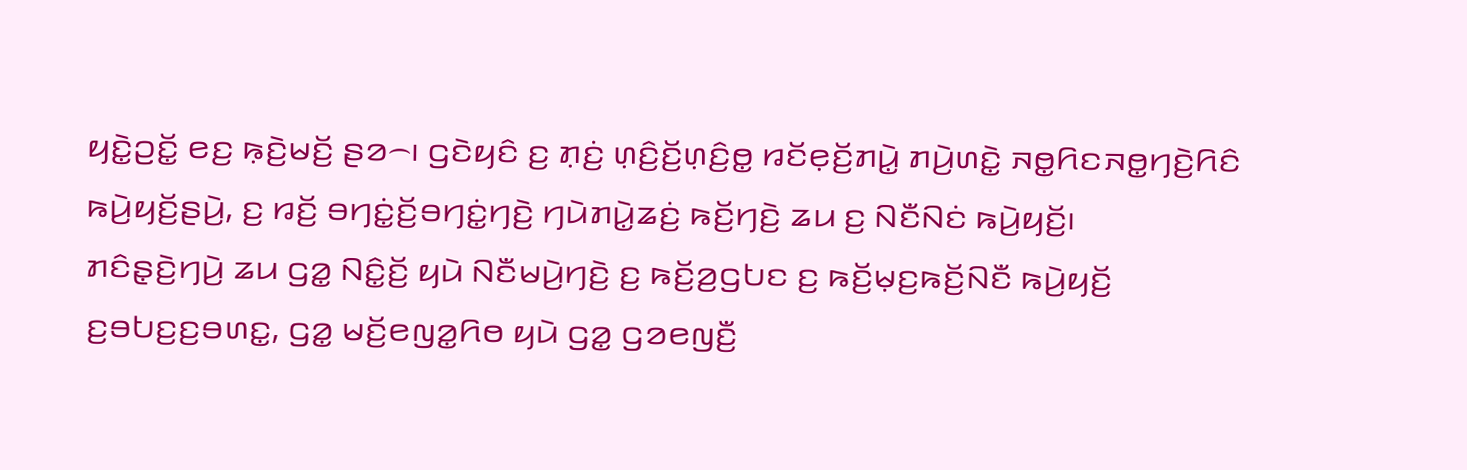ꤟꤢꤧ꤭ꤑꤢꤩ꤭ ꤕꤢ꤬ ꤒ꤫ꤢꤧ꤬ꤗꤢꤩ꤬ ꤔꤤ꤮꤯ ꤞꤢꤧꤟꤢꤨ ꤢ꤬ ꤊ꤫ꤢꤦ꤬ ꤛ꤫ꤢꤨ꤬ꤢꤩ꤬ꤛ꤫ꤢꤨ꤬ꤥ꤭ ꤙꤢꤩꤕ꤫ꤢꤩ꤬ꤊꤣꤧ꤭ ꤊꤣꤧ꤬ꤛꤢꤧ꤭ ꤏꤥ꤭ꤖꤢꤏꤥ꤭ꤚꤢꤧ꤬ꤖꤢꤨ ꤒꤣꤧ꤬ꤟꤢꤩ꤬ꤔꤣꤧ꤬, ꤢ꤬ ꤙꤢꤩ꤬ ꤋꤚꤢꤦ꤭ꤢꤩ꤬ꤋꤚꤢꤦ꤭ꤚꤢꤧ꤬ ꤚꤣꤧꤊꤣꤧ꤭ꤘꤢꤦ꤬ ꤒꤢꤩ꤬ꤚꤢꤧ꤬ ꤘꤣ ꤢ꤬ ꤡꤢꤪꤡꤢꤦ ꤒꤣꤧ꤬ꤟꤢꤩ꤬꤯
ꤊꤢꤨꤔ꤫ꤢꤧ꤬ꤚꤣꤧ꤬ ꤘꤣ ꤞꤤ꤭ ꤡꤢꤨ꤭ꤢꤩ꤬ ꤟꤣꤧ ꤡꤢꤪꤗꤣꤧ꤬ꤚꤢꤧ꤬ ꤢ꤬ ꤒꤢꤩ꤬ꤤ꤬ꤞꤝꤢ ꤢ꤬ ꤒꤢꤩ꤬ꤗ꤫ꤢ꤬ꤒꤢꤩ꤬ꤡꤢꤪ ꤒꤣꤧ꤬ꤟꤢꤩ꤬ ꤢ꤬ꤋꤝꤢ꤬ꤢ꤬ꤋꤛꤢ꤭, ꤞꤤ꤭ ꤗꤢꤩ꤬ꤕꤜꤤ꤭ꤖꤥ ꤟꤣꤧ ꤞꤤ꤭ ꤞꤤꤕꤜꤢꤪ꤬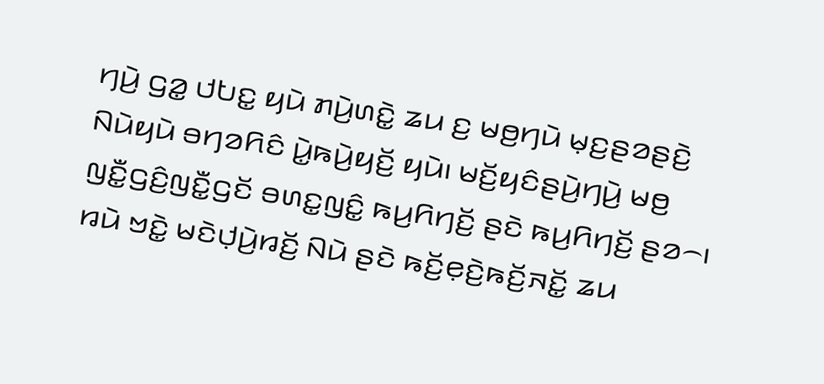ꤚꤣꤧ꤬ ꤞꤤ꤭ ꤓꤝꤢ꤭ ꤟꤣꤧ ꤊꤣꤧ꤬ꤛꤢꤧ꤭ ꤘꤣ ꤢ꤬ ꤗꤥ꤬ꤚꤣꤧ ꤗ꤫ꤢ꤬ꤔꤤꤔꤢꤧ꤬ ꤡꤣꤧꤟꤣꤧ ꤋꤚꤤꤖꤢꤨ ꤣꤧ꤭ꤒꤣꤧ꤬ꤟꤢꤩ꤬ ꤟꤣꤧ꤯ ꤗꤢꤩ꤬ꤟꤢꤨꤔꤣꤧ꤬ꤚꤣꤧ꤬ ꤗꤥ꤬ ꤜꤢꤪ꤭ꤞꤢꤨ꤬ꤜꤢꤪ꤭ꤞꤢꤩ ꤋꤛꤢ꤭ꤜꤢꤨ꤭ ꤒꤣ꤬ꤖꤚꤢꤩ꤬ ꤔꤢꤧ ꤒꤣ꤬ꤖꤚꤢꤩ꤬ ꤔꤤ꤮꤯
ꤙꤣꤧ ꤠꤢꤧ꤭ ꤗꤢꤧꤓ꤫ꤣꤧ꤬ꤙꤢꤩ꤬ ꤡꤣꤧ ꤔꤢꤧ ꤒꤢꤩ꤬ꤕ꤫ꤢꤧ꤬ꤒꤢꤩ꤬ꤏꤢꤩ꤭ ꤘꤣ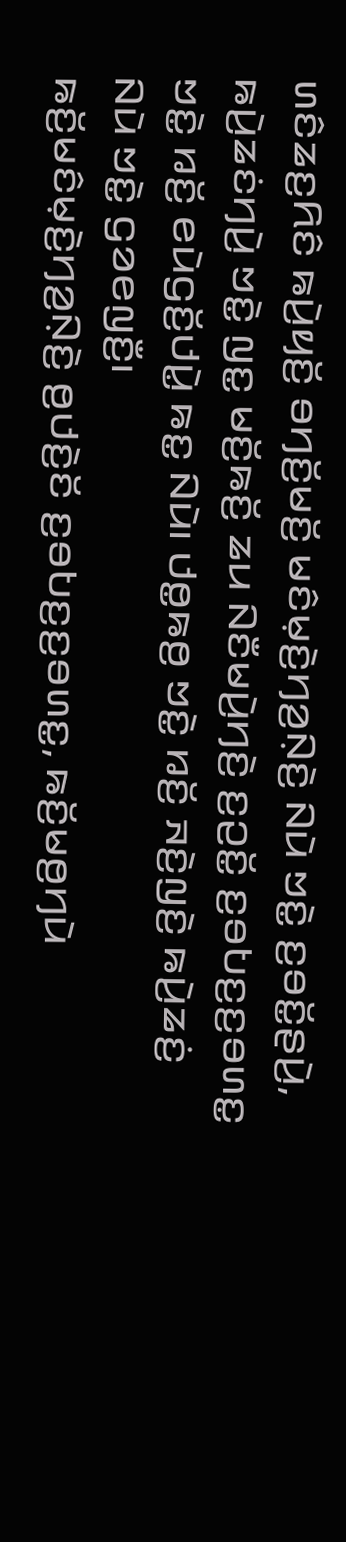ꤛꤢꤨꤘꤢ꤬ꤖꤢꤨ ꤒꤣꤧ꤬ꤟꤢꤩ꤬ ꤋꤚꤢꤩ꤬ꤗꤢꤩ꤬ ꤗꤢꤨꤗ꤫ꤢꤧ꤬ꤚꤤ꤬ꤡ꤫ꤢꤧ꤬ ꤡꤣꤧ ꤠꤢꤧ꤭ ꤢ꤬ꤋꤢꤩ꤭ꤔꤣꤧ꤬, ꤒꤣꤧ꤬ꤘꤢꤦꤚꤣꤧ꤬ ꤠꤢꤧ꤭ ꤜꤢ꤭ ꤗꤢꤩ꤬ꤒꤢꤩ꤬ ꤘꤣ ꤡꤢꤪꤗꤣꤧ꤬ꤚꤢꤧ꤬ ꤢ꤬ꤑꤢꤩ꤭ ꤢ꤬ꤋꤝꤢ꤬ꤢ꤬ꤋꤛꤢ꤭ ꤠꤢꤧ꤭ ꤙꤢꤩ꤬ ꤕꤣꤧꤞꤢꤩ꤬ꤓꤣꤧ꤭ ꤒꤢ꤭ ꤡꤣꤧ꤯ ꤓꤥ꤭ꤒꤥ꤬ ꤠꤢꤧ꤭ ꤙꤢꤩ꤬ ꤏꤢꤧ꤬ꤜꤢꤧ꤬ ꤒꤣꤧ꤬ꤘꤢꤦ꤬ ꤡꤣꤧ ꤠꤢꤧ꤭ ꤞꤤꤕꤜꤢꤪ꤬꤯
ꤒꤢꤩ꤬ꤗꤢꤨꤗ꤫ꤢꤧ꤬ꤚꤤ꤬ꤡ꤫ꤢꤧ꤬ ꤥ꤬ꤓꤢꤧ꤬ꤢꤩ ꤢ꤬ꤋꤝꤢ꤬ꤢ꤬ꤋꤛꤢ꤭, ꤒꤢꤩ꤬ꤗꤥ꤬ꤚꤣꤧ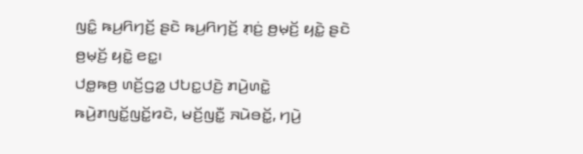ꤜꤢꤨ꤭ ꤒꤣ꤬ꤖꤚꤢꤩ꤬ ꤔꤢꤧ ꤒꤣ꤬ꤖꤚꤢꤩ꤬ ꤊ꤫ꤢꤦ꤬ ꤥ꤬ꤗ꤫ꤢꤩ꤬ ꤟꤢꤧ꤭ ꤔꤢꤧ ꤥ꤬ꤗ꤫ꤢꤩ꤬ ꤟꤢꤧ꤭ ꤕꤢ꤭꤯
ꤓꤥ꤭ꤒꤥ꤬ ꤛꤢꤩ꤬ꤞꤤ꤭ ꤓꤝꤢ꤭ꤓꤢꤧ꤬ ꤊꤣꤧ꤬ꤛꤢꤧ꤭ ꤒꤣꤧ꤬ꤊꤜꤢꤩ꤭ꤜꤢꤩ꤭ꤙꤢꤧ, ꤗꤢꤩ꤬ꤜꤢꤪ꤭ ꤏꤣꤧꤋꤢꤩ꤭, ꤚꤣꤧ꤬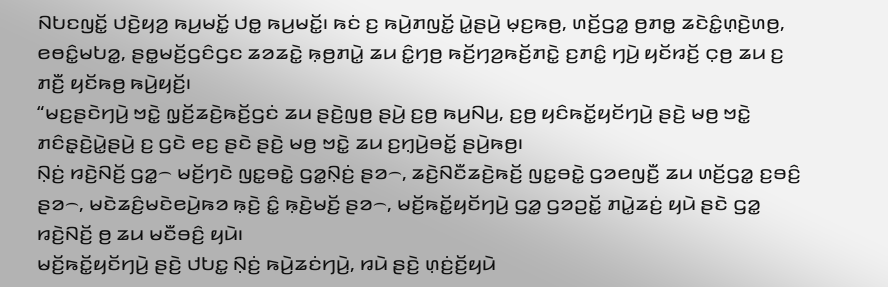ꤡꤝꤢꤜꤢꤩ꤭ ꤓꤢꤧ꤬ꤟꤤ꤬ ꤒꤣ꤬ꤗꤢꤩ꤭ ꤓꤥ꤭ ꤒꤣ꤬ꤗꤢꤩ꤭꤯ ꤒꤢꤦ ꤢ꤬ ꤒꤣꤧ꤬ꤊꤜꤢꤩ꤭ ꤣꤧ꤭ꤔꤣꤧ꤬ ꤗ꤫ꤢ꤬ꤒꤥ꤬, ꤛꤢꤩ꤬ꤞꤤ꤭ ꤥ꤬ꤊꤥ꤭ ꤘꤢꤧꤢꤨ꤭ꤛ꤫ꤢꤧ꤬ꤛꤥ꤬, ꤕꤥꤢꤨ꤭ꤗꤝꤤ꤭, ꤔꤥ꤭ꤗꤢꤩ꤬ꤞꤢꤨꤞꤢ ꤘꤤꤘꤢꤧ꤭ ꤒ꤫ꤥ꤬ꤊꤣꤧ꤭ ꤘꤣ ꤢꤨ꤭ꤚꤥ꤬ ꤒꤢꤩ꤬ꤚꤤ꤬ꤒꤢꤩ꤬ꤊꤢꤧ꤭ ꤢ꤬ꤊꤢꤨ꤭ ꤚꤣꤧ꤬ ꤟꤢꤩꤙꤢꤩ꤬ ꤍ꤫ꤥ꤬ ꤘꤣ ꤢ꤬ ꤊꤢꤪ꤬ ꤟꤢꤩꤒꤥ꤬ ꤒꤣꤧ꤬ꤟꤢꤩ꤬꤯
“ꤗꤢ꤬ꤔꤢꤧꤚꤣꤧ꤬ ꤠꤢꤧ꤭ ꤜ꤫ꤢꤩ꤬ꤘꤢꤧ꤬ꤒꤢꤩ꤬ꤞꤢꤦ ꤘꤣ ꤔꤢꤧ꤬ꤜꤥ꤬ ꤔꤣꤧ꤬ ꤢ꤬ꤥ꤬ ꤒꤣ꤬ꤡꤣ꤬, ꤢ꤬ꤥ꤬ ꤟꤢꤨꤒꤢꤩ꤭ꤟꤢꤩꤚꤣꤧ꤬ ꤔꤢꤧ꤬ ꤗꤥ꤬ ꤠꤢꤧ꤭ ꤊꤢꤨꤔ꤫ꤢꤧ꤬ꤣꤧ꤭ꤔꤣꤧ꤬ ꤢ꤬ ꤞꤢꤧ ꤕꤢ꤬ ꤔꤢꤧ ꤔꤢꤧ꤬ ꤗꤥ꤬ ꤠꤢꤧ꤭ ꤘꤣ ꤢ꤬ꤚ꤫ꤣꤧ꤬ꤋꤢꤩ꤭ ꤔꤣꤧ꤬ꤒꤥ꤬꤯
ꤡ꤫ꤢꤦ꤬ ꤙꤢꤧ꤬ꤡꤢꤩ꤬ ꤞꤤ꤭꤮ ꤗꤢꤩ꤬ꤚꤢꤧ ꤜꤢ꤭ꤋꤢꤧ꤭ ꤞꤤ꤭ꤡ꤫ꤢꤦ꤬ ꤔꤤ꤮, ꤘꤢꤧ꤬ꤡꤢꤪꤘꤢꤧ꤬ꤒꤢꤩ꤬ ꤜꤢ꤭ꤋꤢꤧ꤭ ꤞꤤꤕꤜꤢꤪ꤬ ꤘꤣ ꤛꤢꤩ꤬ꤞꤤ꤭ ꤢ꤬ꤋꤢꤨ꤬ ꤔꤤ꤮, ꤗꤢꤧꤘꤢꤨ꤬ꤗꤢꤧꤕꤣꤧ꤬ꤒꤤ ꤒ꤫ꤢꤧ꤬ ꤢꤨ꤭ ꤒ꤫ꤢꤧ꤬ꤗꤢꤩ꤬ ꤔꤤ꤮, ꤗꤢꤩ꤬ꤒꤢꤩ꤭ꤟꤢꤩꤚꤣꤧ꤬ ꤞꤤ꤭ ꤞꤤꤑꤢꤩ꤭ ꤊꤣꤧ꤭ꤘꤢꤦ꤬ ꤟꤣꤧ ꤔꤢꤧ ꤞꤤ꤭ ꤙꤢꤧ꤬ꤡꤢꤩ꤬ ꤥ꤬ ꤘꤣ ꤗꤢꤪꤋꤢꤨ꤬ ꤟꤣꤧ꤯
ꤗꤢꤩ꤬ꤒꤢꤩ꤭ꤟꤢꤩꤚꤣꤧ꤬ ꤔꤢꤧ꤬ ꤓꤝꤢ꤭ ꤡ꤫ꤢꤦ꤬ ꤒꤣꤧ꤬ꤘꤢꤦꤚꤣꤧ꤬, ꤙꤣꤧ ꤔꤢꤧ꤬ ꤛ꤫ꤢꤦ꤬ꤢꤩ꤬ꤟꤣꤧ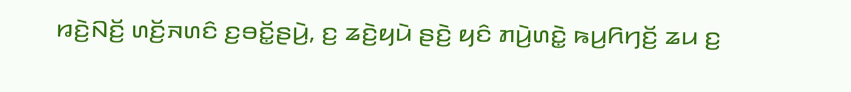ꤙꤢꤧ꤬ꤡꤢꤩ꤬ ꤛꤢꤩ꤬ꤏꤛꤢꤨ ꤢ꤬ꤋꤢꤩ꤭ꤔꤣꤧ꤬, ꤢ꤬ ꤘꤢꤧ꤬ꤟꤣꤧ ꤔꤢꤧ꤬ ꤟꤢꤨ ꤊꤣꤧ꤬ꤛꤢꤧ꤭ ꤒꤣ꤬ꤖꤚꤢꤩ꤬ ꤘꤣ ꤢ꤬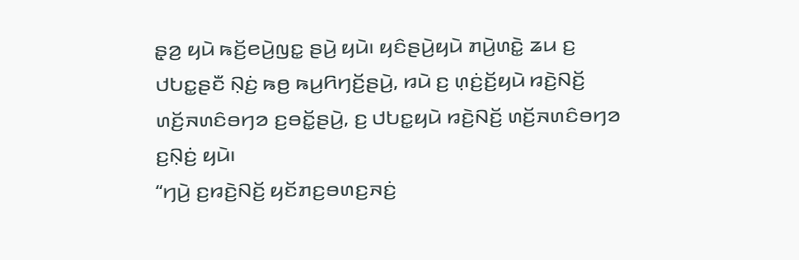ꤔ꤫ꤤ꤬ ꤟꤣꤧ ꤒꤢꤩ꤬ꤕꤣꤧ꤬ꤜꤢ꤭ ꤔꤣꤧ꤬ ꤟꤣꤧ꤯ ꤟꤢꤨꤔꤣꤧ꤬ꤟꤣꤧ ꤊꤣꤧ꤬ꤛꤢꤧ꤭ ꤘꤣ ꤢ꤬ ꤓꤝꤢ꤭ꤔꤢꤪ ꤡ꤫ꤢꤦ꤬ ꤒꤥ꤬ ꤒꤣ꤬ꤖꤚꤢꤩ꤬ꤔꤣꤧ꤬, ꤙꤣꤧ ꤢ꤬ ꤛ꤫ꤢꤦ꤬ꤢꤩ꤬ꤟꤣꤧ ꤙꤢꤧ꤬ꤡꤢꤩ꤬ ꤛꤢꤩ꤬ꤏꤛꤢꤨꤋꤚꤤ ꤢ꤬ꤋꤢꤩ꤭ꤔꤣꤧ꤬, ꤢ꤬ ꤓꤝꤢ꤭ꤟꤣꤧ ꤙꤢꤧ꤬ꤡꤢꤩ꤬ ꤛꤢꤩ꤬ꤏꤛꤢꤨꤋꤚꤤ ꤢ꤬ꤡ꤫ꤢꤦ꤬ ꤟꤣꤧ꤯
“ꤚꤣꤧ꤬ ꤢ꤬ꤙꤢꤧ꤬ꤡꤢꤩ꤬ ꤟꤢꤩꤊꤢ꤬ꤋꤛꤢ꤬ꤏꤢꤦ꤬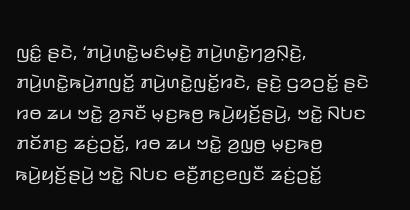ꤜꤢꤨ꤭ ꤔꤢꤧ, ‘ꤊꤣꤧ꤬ꤛꤢꤧ꤭ꤗꤢꤨꤗ꤫ꤢꤧ꤬ ꤊꤣꤧ꤬ꤛꤢꤧ꤭ꤚꤤ꤬ꤡ꤫ꤢꤧ꤬, ꤊꤣꤧ꤬ꤛꤢꤧ꤭ꤒꤣꤧ꤬ꤊꤜꤢꤩ꤭ ꤊꤣꤧ꤬ꤛꤢꤧ꤭ꤜꤢꤩ꤭ꤙꤢꤧ, ꤔꤢꤧ꤬ ꤞꤤꤑꤢꤩ꤭ ꤔꤢꤧ ꤙꤥ ꤘꤣ ꤠꤢꤧ꤭ ꤤ꤬ꤏꤢꤪ ꤗ꤫ꤢ꤬ꤒꤥ꤬ ꤒꤣꤧ꤬ꤟꤢꤩ꤬ꤔꤣꤧ꤬, ꤠꤢꤧ꤭ ꤡꤝꤢ ꤊꤢꤩꤊꤢ꤬ ꤘꤢꤦ꤬ꤑꤢꤩ꤭, ꤙꤥ ꤘꤣ ꤠꤢꤧ꤭ ꤤ꤬ꤜ꤫ꤥ꤬ ꤗ꤫ꤢ꤬ꤒꤥ꤬ ꤒꤣꤧ꤬ꤟꤢꤩ꤬ꤔꤣꤧ꤬ ꤠꤢꤧ꤭ ꤡꤝꤢ ꤕꤢꤪ꤬ꤊꤢ꤬ꤕꤜꤢꤪ ꤘꤢꤦ꤬ꤑꤢꤩ꤭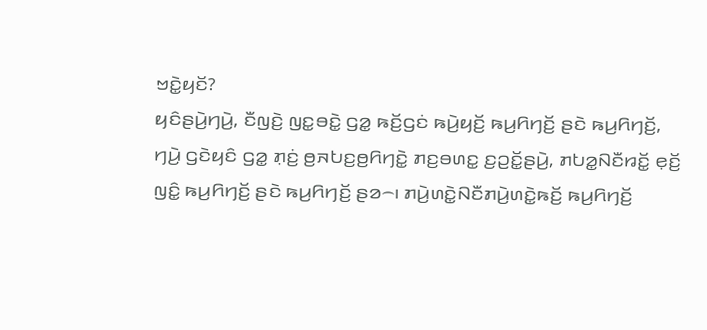ꤠꤢꤧ꤭ꤟꤢꤩ?
ꤟꤢꤨꤔꤣꤧ꤬ꤚꤣꤧ꤬, ꤢꤪꤜꤢꤧ꤬ ꤜꤢ꤭ꤋꤢꤧ꤭ ꤞꤤ꤭ ꤒꤢꤩ꤬ꤞꤢꤦ ꤒꤣꤧ꤬ꤟꤢꤩ꤬ ꤒꤣ꤬ꤖꤚꤢꤩ꤬ ꤔꤢꤧ ꤒꤣ꤬ꤖꤚꤢꤩ꤬, ꤚꤣꤧ꤬ ꤞꤢꤧꤟꤢꤨ ꤞꤤ꤭ ꤊ꤫ꤢꤦ꤬ ꤥ꤬ꤏꤝꤢ꤬ꤥ꤬ꤖꤚꤢꤧ꤭ ꤊꤢ꤬ꤋꤛꤢ꤭ ꤢ꤬ꤑꤢꤩ꤭ꤔꤣꤧ꤬, ꤊꤝꤤ꤭ꤡꤢꤪꤙꤢꤩ꤭ ꤕ꤫ꤢꤩ꤬ ꤜꤢꤨ꤭ ꤒꤣ꤬ꤖꤚꤢꤩ꤬ ꤔꤢꤧ ꤒꤣ꤬ꤖꤚꤢꤩ꤬ ꤔꤤ꤮꤯ ꤊꤣꤧ꤬ꤛꤢꤧ꤭ꤡꤢꤪꤊꤣꤧ꤬ꤛꤢꤧ꤭ꤒꤢꤩ꤬ ꤒꤣ꤬ꤖꤚꤢꤩ꤬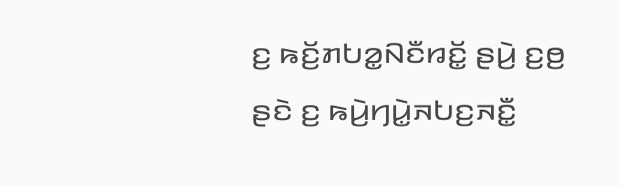ꤢ꤬ ꤒꤢꤩ꤬ꤊꤝꤤ꤭ꤡꤢꤪꤙꤢꤩ꤭ ꤔꤣꤧ꤬ ꤢ꤬ꤥ꤬ ꤔꤢꤧ ꤢ꤬ ꤒꤣꤧ꤬ꤚꤣꤧ꤭ꤏꤝꤢ꤬ꤏꤢꤪ꤭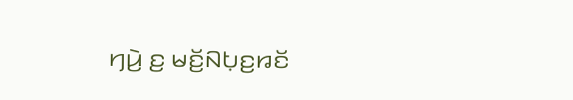ꤚꤣꤧ꤬ ꤢ꤬ ꤗꤢꤩ꤬ꤡꤝ꤫ꤢ꤬ꤙꤢꤩ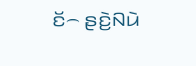ꤢꤩ꤮ ꤔꤢꤧ꤬ꤡꤣꤧ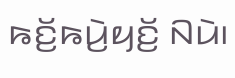ꤒꤢꤩ꤬ꤒꤣꤧ꤬ꤟꤢꤩ꤬ ꤡꤣꤧ꤯